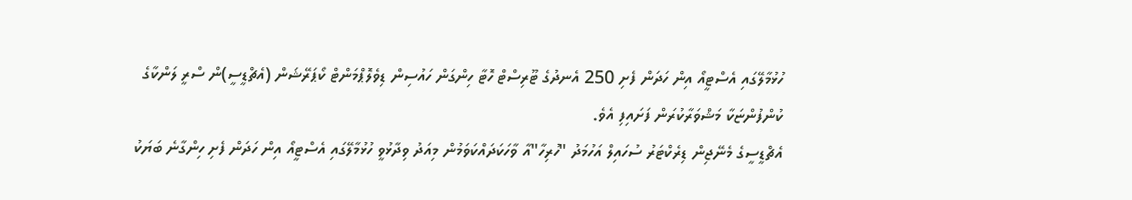ހުޅުމާލޭގައި އެސްޓީއޯ އިން ހަދަން ފެށި 250 އެނދުގެ ޓޫރިސްޓް ހޮޓާ ހިންގަން ހައުސިން ޑިވެލޮޕްމަންޓް ކޯޕަރޭޝަން (އެޗްޑީސީ)ން ސްރީ ލަންކާގެ ކުންފުންޏަކާ މަޝްވަރާކުރަން ފަށައިފި އެވެ.
އެޗްޑީސީގެ މެނޭޖިން ޑިރެކްޓަރު ސުހައިލް އަހުމަދު "ހުރިހާ"އާ ވާހަކަދައްކަވަމުން މިއަދު ވިދާޅުވީ ހުޅުމާލޭގައި އެސްޓީއޯ އިން ހަދަން ފެށި ހިންގާނެ ބަޔަކު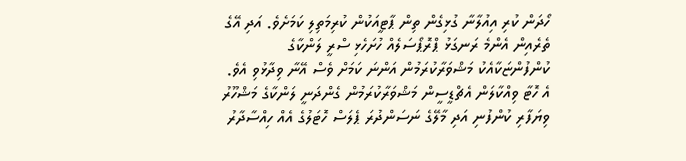ހޯދަން ކުރި އިއުލާނާ ގުޅިގެން ތިން ޕާޓީއަކުން ކުރިމަތިލި ކަމަށެވެ. އަދި އޭގެ ތެރެއިން އެންމެ ރަނގަޅު ޕްރޮޕޯސަލެއް ހުށަހެޅި ސްރީ ލަންކާގެ ކުންފުންޏަކާއެކު މަޝްވަރާކުރަމުން އަންނަ ކަމަށް ވެސް އޭނާ ވިދާޅުވި އެވެ.
އެ ހޮޓާ ވިއްކާލަން އެޗްޑީސީން މަޝްވަރާކުރަމުން ގެންދަނީ ލަންކާގެ މަޝްހޫރު ވިޔަފާރި ކުންފުނި އަދި މާލޭގެ ނަސަންދުރަ ޕެލަސް ހޮޓަލުގެ އެއް ހިއްސާދާރު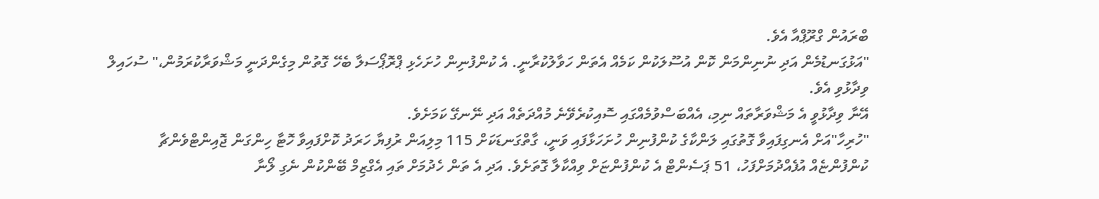ބްރައުން ގްރޫޕްއާ އެވެ.
"އަޅުގަނޑުމެން އަދި ނުނިންމަން ކޮން އުސޫލަކުން ކަމެއް އެތަން ހަވާލުކުރާނީ. އެ ކުންފުނިން ހުށަހެޅި ޕްރޮޕޯސަލާ ބެހޭ ގޮތުން މިގެންދަނީ މަޝްވަރާކުރަމުން،" ސުހައިލް ވިދާޅުވި އެވެ.
އޭނާ ވިދާޅުވީ އެ މަޝްވަރާތައް ނިމި، އެއްބަސްވުމެއްގައި ސޮއިކުރެވޭނެ މުއްދަތެއް އަދި ނޭނގޭ ކަމަށެވެ.
"ހުރިހާ"އަށް އެނގިފައިވާ ގޮތުގައި ލަންކާގެ ކުންފުނިން ހުށަހަޅާފައި ވަނީ، ގާތްގަނޑަކަށް 115 މިލިއަން ރުފިޔާ ހަރަދު ކޮށްފައިވާ ހޮޓާ ހިންގަން ޖޮއިންޓްވެންޗާ ކުންފުންޏެއް އުފެއްދުމަށްފަހު، 51 ޕަސެންޓް އެ ކުންފުންޏަށް ވިއްކާލާ ގޮތަށެވެ. އަދި އެ ތަން ހެދުމަށް ތައި އެގްޒިމް ބޭންކުން ނެގި ލޯނާ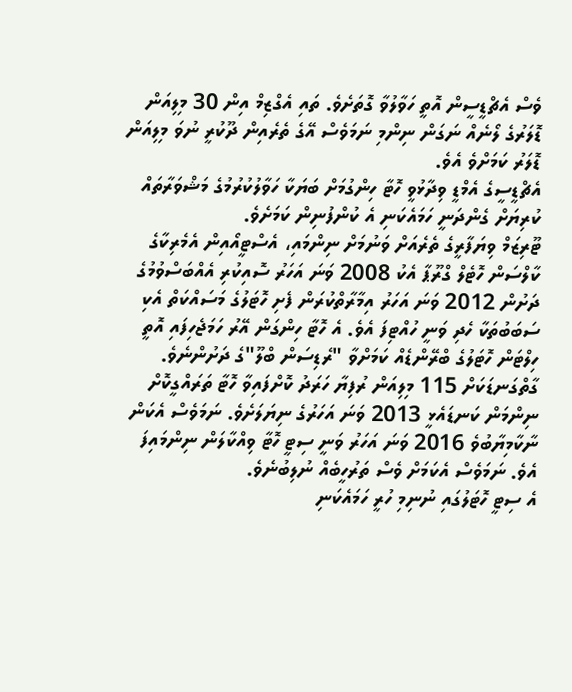ވެސް އެޗްޑީސީން އޮތީ ހަވާލުވާ ގޮތަށެވެ. ތައި އެގްޒިމް އިން 30 މިލިއަން ޑޮލަރުގެ ލޯނެއް ނަގަން ނިންމި ނަމަވެސް އޭގެ ތެރެއިން ދޫކުރީ ނުވަ މިލިއަން ޑޮލަރު ކަމަށްވެ އެވެ.
އެޗްޑީސީގެ އެމްޑީ ވިދާޅުވީ ހޮޓާ ހިންގުމަށް ބަޔަކާ ހަވާލުކުރުމުގެ މަޝްވަރާތައް ކުރިޔަށް ގެންދަނީ ހަމައެކަނި އެ ކުންފުނިން ކަމަށެވެ.
ޓޫރިޒަމް ވިޔަފާރީގެ ތެރެއަށް ވަނުމަށް ނިންމައި، އެސްޓީއޯއިން އެމެރިކާގެ ކާލްސަން ހޮޓެލް ގްރޫޕާ އެކު 2008 ވަނަ އަހަރު ސޮއިކުރި އެއްބަސްވުމުގެ ދަށުން 2012 ވަނަ އަހަރު އިމާރާތްކުރަން ފެށި ހޮޓަލުގެ މަސައްކަތް އެކި ސަބަބުތަކާ ހެދި ވަނީ ހުއްޓިފަ އެވެ. އެ ހޮޓާ ހިންގަން އޭރު ހަމަޖެހިފައި އޮތީ ހިލްޓަން ހޮޓަލުގެ ބްރޭންޑެއް ކަމަށްވާ "ރެޑިސަން ބްލޫ"ގެ ދަށުންނެވެ.
ގާތްގަނޑަކަށް 115 މިލިއަން ރުފިޔާ ހަރަދު ކޮށްފައިވާ ހޮޓާ ތަރައްގީކޮށް ނިންމަން ކަނޑައެޅީ 2013 ވަނަ އަހަރުގެ ނިޔަލަށެވެ. ނަމަވެސް އެކަން ނާކާމިޔާބުވެ 2016 ވަނަ އަހަރު ވަނީ ސިޓީ ހޮޓާ ވިއްކާލަން ނިންމައިފަ އެވެ. ނަމަވެސް އެކަމަށް ވެސް ތަރުހީބެއް ނުލިބުނެވެ.
އެ ސިޓީ ހޮޓަލުގައި ނުނިމި ހުރީ ހަމައެކަނި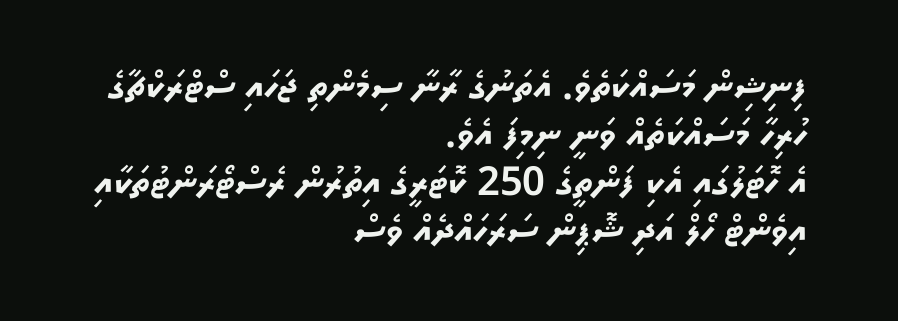ފިނިޝިން މަސައްކަތެވެ. އެތަނުގެ ރާނާ ސިމެންތި ޖަހައި ސްޓްރަކްޗާގެ ހުރިހާ މަސައްކަތެއް ވަނީ ނިމިފަ އެވެ.
އެ ހޮޓަލުގައި އެކި ފަންތީގެ 250 ކޮޓަރީގެ އިތުރުން ރެސްޓޯރަންޓުތަކާއި އިވެންޓް ހޯލް އަދި ޝޮޕިން ސަރަހައްދެއް ވެސް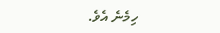ހިމެނެ އެވެ.